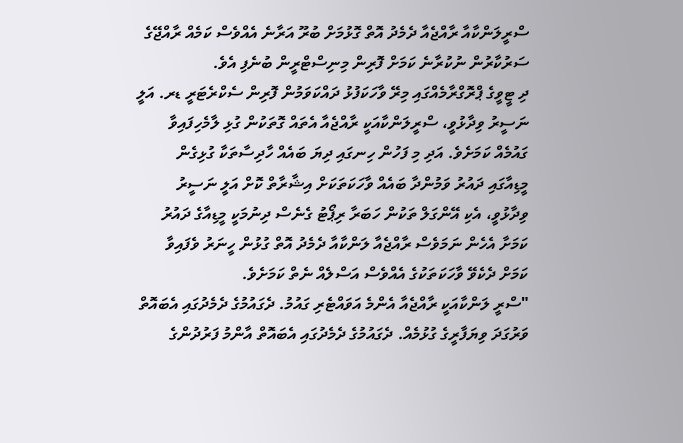ސްރީލަންކާއާ ރާއްޖެއާ ދެމެދު އޮތް ގޮޅުމަށް ބުރޫ އަރާނެ އެއްވެސް ކަމެއް ރާއްޖޭގެ ސަރުކާރުން ނުކުރާނެ ކަމަށް ފޮރިން މިނިސްޓްރީން ބުނެފި އެވެ.
ދި ޓީވީގެ ޕްރޮގްރާމެއްގައި މިރޭ ވާހަކަފުޅު ދައްކަވަމުން ފޮރިން ސެކްރެޓަރީ ޑރ. އަލީ ނަސީރު ވިދާޅުވީ، ސްރީލަންކާއަކީ ރާއްޖެއާ އެތައް ގޮތަކުން ގުޅި ލާމެހިފައިވާ ގައުމެއް ކަމަށެވެ. އަދި މި ފަހުން ހިނގައި ދިޔަ ބައެއް ހާދިސާތަކާ ގުޅިގެން މީޑިއާގައި ދައުރު ވަމުންދާ ބައެއް ވާހަކަތަކަށް އިޝާރާތް ކޮށް އަލީ ނަސީރު ވިދާޅުވީ، އެކި އޭންގަލް ތަކުން ހަބަރާ ރިޕޯޓު ގެނެސް ދިނުމަކީ މީޑިއާގެ ދައުރު ކަމަށާ އެހެން ނަމަވެސް ރާއްޖެއާ ލަންކާއާ ދެމެދު އޮތް ގުޅުން ހީނަރު ވެފައިވާ ކަމަށް ދެކެވޭ ވާހަކަތަކުގެ އެއްވެސް އަސްލެއް ނެތް ކަމަށެވެ.
"ސްރީ ލަންކާއަކީ ރާއްޖެއާ އެންމެ އަވައްޓެރި ގައުމު. ދެގައުމުގެ ދެމެދުގައި އެބައޮތް ވަރުގަދަ ވިޔަފާރީގެ ގުޅުމެއް. ދެގައުމުގެ ދެމެދުގައި އެބައޮތް އާންމު ފަރުދުންގެ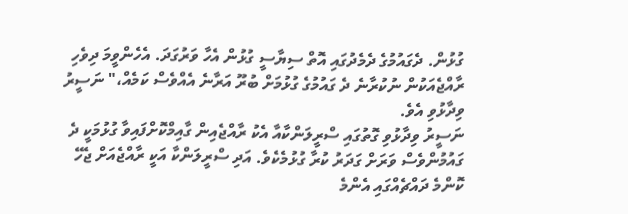ގުޅުން. ދެގައުމުގެ ދެމެދުގައި އޮތް ސިޔާސީ ގުޅުން އެހާ ވަރުގަދަ. އެހެންވީމަ ދިވެހި ރާއްޖެއަކުން ނުކުރާނެ ދެ ގައުމުގެ ގުޅުމަށް ބުރޫ އަރާނެ އެއްވެސް ކަމެއް،" ނަސީރު ވިދާޅުވި އެވެ.
ނަސީރު ވިދާޅުވި ގޮތުގައި ސްރީލަންކާއާ އެކު ރާއްޖެއިން ގާއިމްކޮށްފައިވާ ގުޅުމަކީ ދެ ގައުމުންވެސް ވަރަށް ގަދަރު ކުރާ ގުޅުމެކެވެ. އަދި ސްރީލަންކާ އަކީ ރާއްޖެއަށް ޖެހޭ ކޮންމެ ދައްޗެއްގައި އެންމެ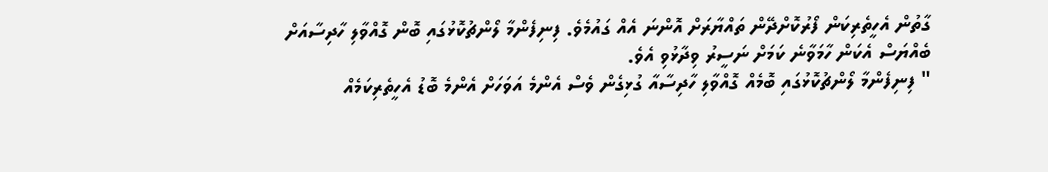ގާތުން އެހީތެރިކަން ފޯރުކޮށްދޭން ތައްޔާރަށް އޮންނަ އެއް ގައުމެވެ. ފިނިފެންމާ ލޯންޗުކޮޅުގައި ބޮން ގޮއްވާލި ހާދިސާއަށް ބެއްޔަސް އެކަން ހާމަވާނެ ކަމަށް ނަސީރު ވިދާޅުވި އެވެ.
" ފިނިފެންމާ ލޯންޗުކޮޅުގައި ބޮމެއް ގޮއްވާލި ހާދިސާއާ ގުޅިގެން ވެސް އެންމެ އަވަހަށް އެންމެ ބޮޑު އެހީތެރިކަމެއް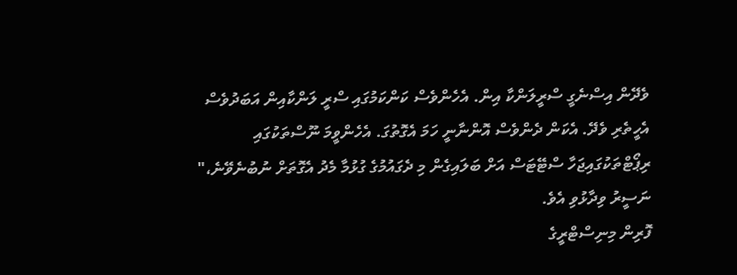ވެދޭން އިސްނެގީ ސްރީލަންކާ އިން. އެހެންވެސް ކަންކަމުގައި ސްރީ ލަންކާއިން އަބަދުވެސް އެހީތެރި ވެދޭ. އެކަން ދެންވެސް އޮންނާނީ ހަމަ އެގޮތުގަ. އެހެންވީމަ ނޫސްތަކުގައި ރިޕޯޓްތަކުގައިޖަހާ ސްޓޭޓަސް އަށް ބަލައިގެން މި ދެގައުމުގެ ގުޅުމާ މެދު އެގޮތަށް ނުބުނެވޭނެ،" ނަސީރު ވިދާޅުވި އެވެ.
ފޮރިން މިނިސްޓްރީގެ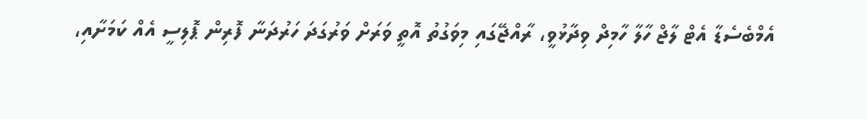އެމްބެސެޑާ އެޓް ލާޖް ހާލާ ހާމިދް ވިދާޅުވީ، ރާއްޖޭގައި މިވަގުތު އޮތީ ވަރަށް ވަރުގަދަ ހަރުދަނާ ފޮރިން ޕޮލިސީ އެއް ކަމަށާއި،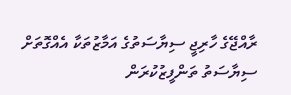ރާއްޖޭގެ ހާރިޖީ ސިޔާސަތުގެ އަމާޒުތަކާ އެއްގޮތަށް ސިޔާސަތު ތަންފީޒުކުރަން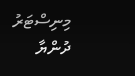މިނިސްޓަރު ދުންޔާ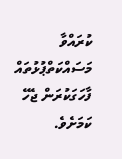ކުރައްވާ މަސައްކަތްޕުޅުތައް ފާހަގަކުރަން ޖެހޭ ކަމަށެވެ.